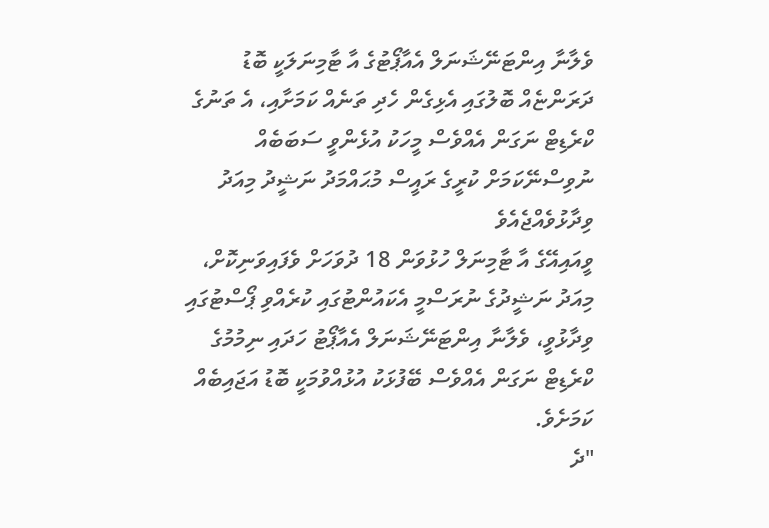ވެލާނާ އިންޓަނޭޝަނަލް އެއާޕޯޓުގެ އާ ޓާމިނަލަކީ ބޮޑު ދަރަންޏެއް ބޮލުގައި އެޅިގެން ހެދި ތަނެއް ކަމަށާއި، އެ ތަނުގެ ކްރެޑިޓް ނަގަން އެއްވެސް މީހަކު އުޅެންވީ ސަބަބެއް ނުވިސްނޭކަމަށް ކުރީގެ ރައީސް މުޙައްމަދު ނަޝީދު މިއަދު ވިދާޅުވެއްޖެއެވެ
ވީއައިއޭގެ އާ ޓާމިނަލް ހުޅުވަން 18 ދުވަހަށް ވެފައިވަނިކޮށް، މިއަދު ނަޝީދުގެ ނުރަސްމީ އެކައުންޓުގައި ކުރެއްވި ޕޯސްޓުގައި ވިދާޅުވީ، ވެލާނާ އިންޓަނޭޝަނަލް އެއާޕޯޓު ހަދައި ނިމުމުގެ ކްރެޑިޓް ނަގަން އެއްވެސް ބޭފުޅަކު އުޅުއްވުމަކީ ބޮޑު އަޖައިބެއް ކަމަށެވެ.
"ދެ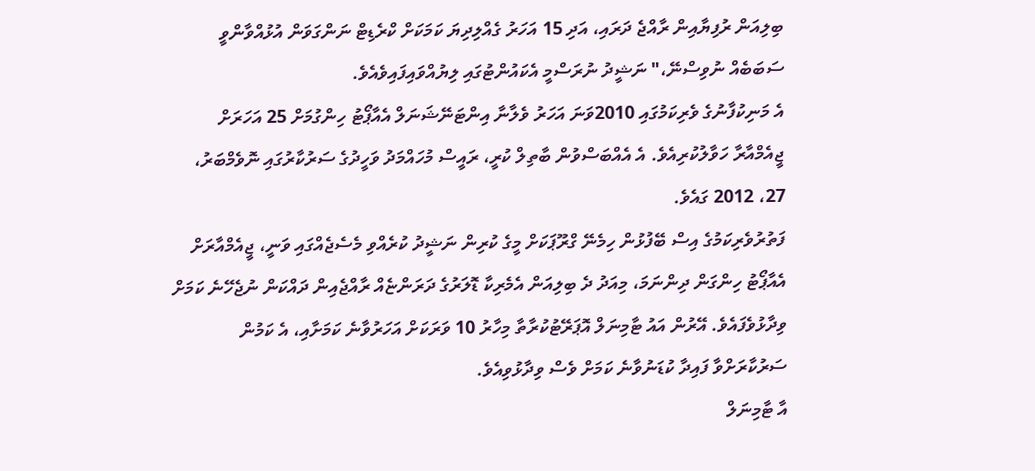ބިލިއަން ރުފިޔާއިން ރާއްޖެ ދަރައި، އަދި 15 އަހަރު ގެއްލިދިޔަ ކަމަކަށް ކްރެޑިޓް ނަންގަވަން އުޅުއްވާންވީ ސަބަބެއް ނުވިސްނޭ،" ނަޝީދު ނުރަސްމީ އެކައުންޓުގައި ލިޔުއްވައިފައިވެއެވެ.
އެ މަނިކުފާނުގެ ވެރިކަމުގައި 2010ވަނަ އަހަރު ވެލާނާ އިންޓަނޭޝަނަލް އެއާޕޯޓު ހިންގުމަށް 25 އަހަރަށް ޖީއެމްއާރާ ހަވާލުކުރިއެވެ. އެ އެއްބަސްވުން ބާތިލް ކުރީ، ރައީސް މުހައްމަދު ވަހީދުގެ ސަރުކާރުގައި ނޮވެމްބަރު، 27، 2012 ގައެވެ.
ފަތުރުވެރިކަމުގެ އިސް ބޭފުޅުން ހިމެނޭ ގްރޫޕަކަށް މީގެ ކުރިން ނަޝީދު ކުރެއްވި މެސެޖެއްގައި ވަނީ، ޖީއެމްއާރަށް އެއާޕޯޓު ހިންގަން ދިންނަމަ، މިއަދު ދެ ބިލިއަން އެމެރިކާ ޑޮލަރުގެ ދަރަންޏެއް ރާއްޖެއިން ދައްކަން ނުޖެހޭނެ ކަމަށް ވިދާޅުވެފައެވެ. އޭރުން އައު ޓާމިނަލް އޮޕަރޭޓުކުރާތާ މިހާރު 10 ވަރަކަށް އަހަރުވާނެ ކަމަށާއި، އެ ކަމުން ސަރުކާރަށްވާ ފައިދާ ކުޑަނުވާނެ ކަމަށް ވެސް ވިދާޅުވިއެވެ.
އާ ޓާމިނަލް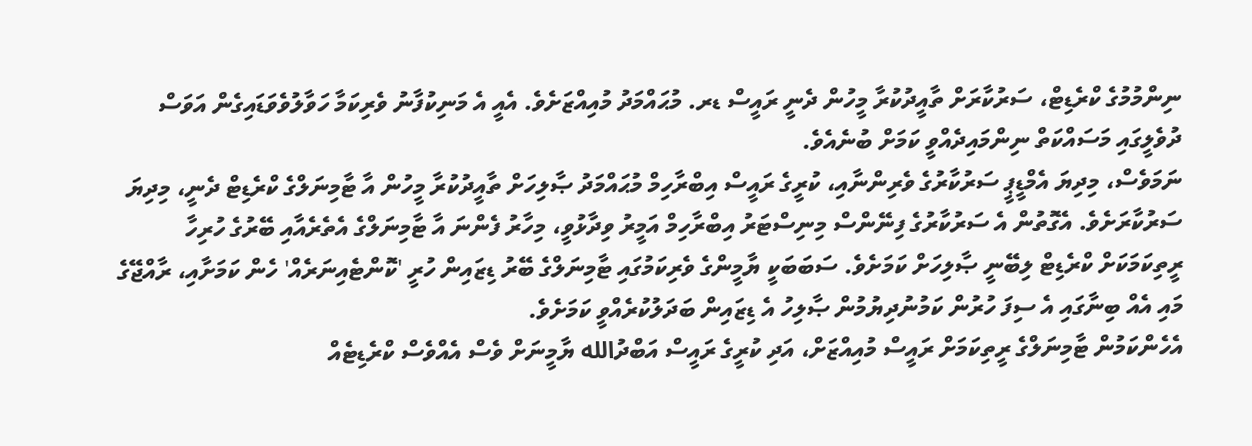ނިންމުމުގެ ކްރެޑިޓް، ސަރުކާރަށް ތާއީދުކުރާ މީހުން ދެނީ ރައީސް ޑރ. މުޙައްމަދު މުއިއްޒަށެވެ. އެއީ އެ މަނިކުފާނު ވެރިކަމާ ހަވާލުވެވަޑައިގެން އަވަސް ދުވެލީގައި މަސައްކަތް ނިންމައިދެއްވީ ކަމަށް ބުނެއެވެ.
ނަމަވެސް، މިދިޔަ އެމްޑީޕީ ސަރުކާރުގެ ވެރިންނާއި، ކުރީގެ ރައީސް އިބްރާހިމް މުޙައްމަދު ޞާލިހަށް ތާއީދުކުރާ މީހުން އާ ޓާމިނަލްގެ ކްރެޑިޓް ދެނީ، މިދިޔަ ސަރުކާރަށެވެ. އެގޮތުން އެ ސަރުކާރުގެ ފިނޭންސް މިނިސްޓަރު އިބްރާހިމް އަމީރު ވިދާޅުވީ، މިހާރު ފެންނަ އާ ޓާމިނަލްގެ އެތެރެއާއި ބޭރުގެ ހުރިހާ ރީތިކަމަކަށް ކްރެޑިޓް ލިބޭނީ ޞާލިހަށް ކަމަށެވެ. ސަބަބަކީ ޔާމީންގެ ވެރިކަމުގައި ޓާމިނަލްގެ ބޭރު ޑިޒައިން ހުރީ 'ކޮންޓެއިނަރެއް' ހެން ކަމަށާއި، ރާއްޖޭގެ މައި އެއް ބިނާގައި އެ ސިފަ ހުރުން ކަމުނުދިޔުމުން ޞާލިހު އެ ޑިޒައިން ބަދަލުކުރެއްވީ ކަމަށެވެ.
އެހެންކަމުން ޓާމިނަލްގެ ރީތިކަމަށް ރައީސް މުއިއްޒަށް، އަދި ކުރީގެ ރައީސް އަބްދުالله ޔާމީނަށް ވެސް އެއްވެސް ކްރެޑިޓެއް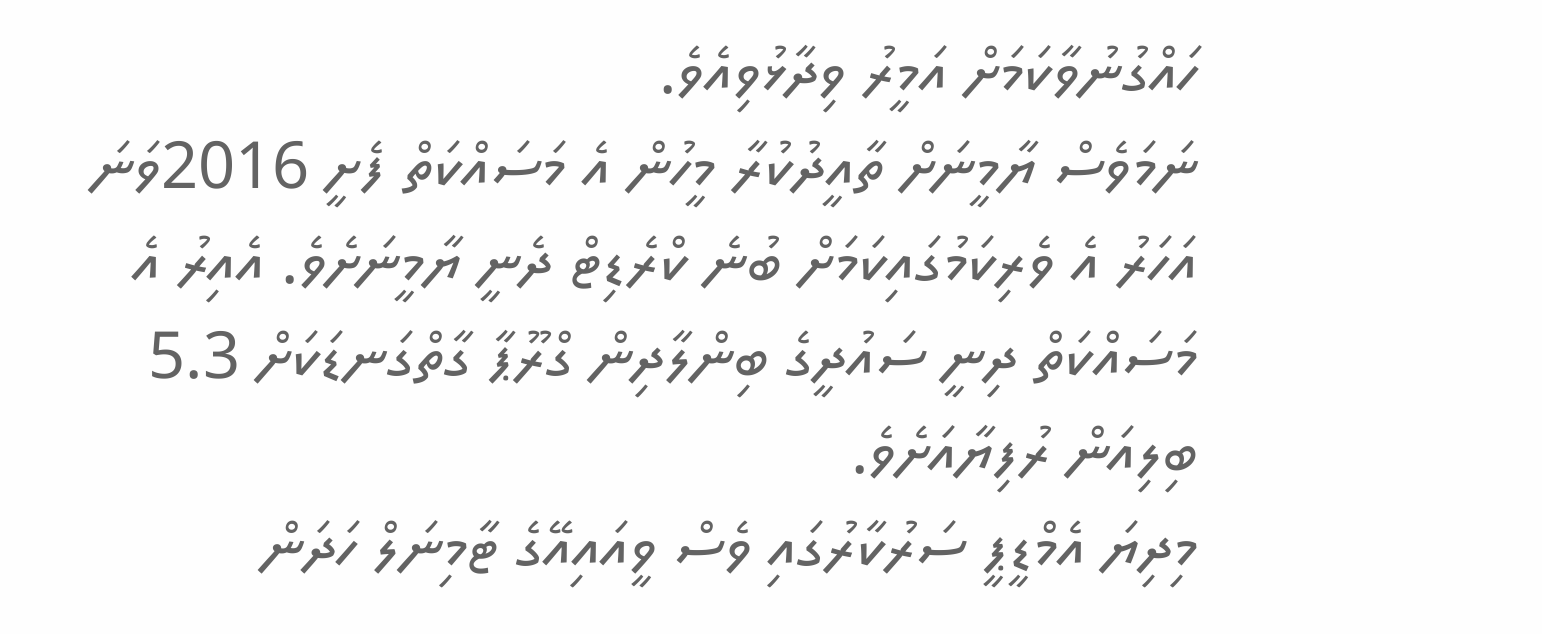ހައްގުނުވާކަމަށް އަމީރު ވިދާޅުވިއެވެ.
ނަމަވެސް ޔާމީނަށް ތާއީދުކުރާ މީހުން އެ މަސައްކަތް ފެށީ 2016ވަނަ އަހަރު އެ ވެރިކަމުގައިކަމަށް ބުނެ ކްރެޑިޓް ދެނީ ޔާމީނަށެވެ. އެއިރު އެ މަސައްކަތް ދިނީ ސައުދީގެ ބިންލާދިން ގްރޫޕާ ގާތްގަނޑަކަށް 5.3 ބިލިއަން ރުފިޔާއަށެވެ.
މިދިޔަ އެމްޑީޕީ ސަރުކާރުގައި ވެސް ވީއައިއޭގެ ޓާމިނަލް ހަދަން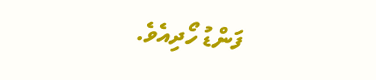ފަންޑު ހޯދިއެވެ.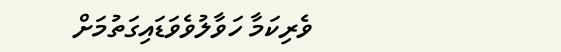ވެރިކަމާ ހަވާލުވެވަޑައިގަތުމަށް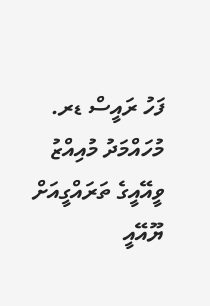ފަހު ރައީސް ޑރ. މުހައްމަދު މުއިއްޒު ވީއޭއީގެ ތަރައްގީއަށް ޔޫއޭއީ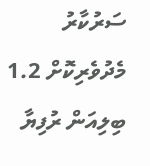ސަރުކާރު މެދުވެރިކޮށް 1.2 ބިލިއަން ރުފިޔާ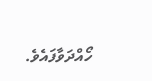ހޯއްދަވާފައެވެ.